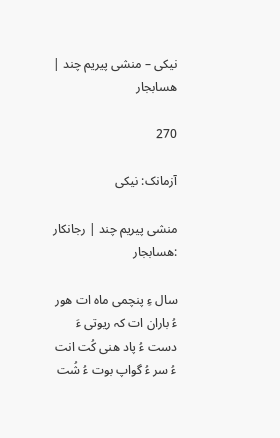نیکی – منشی پیریم چند | هسابجار

270

آزمانک: نیکی

منشی پیریم چند | رجانکار :هسابجار

سال ءِ پنچمی ماه ات هور ءُ باران ات کہ ریوتی ءَ دست ءُ پاد هنی کُت انت ءُ سر ءُ گواپ بوت ءُ شُت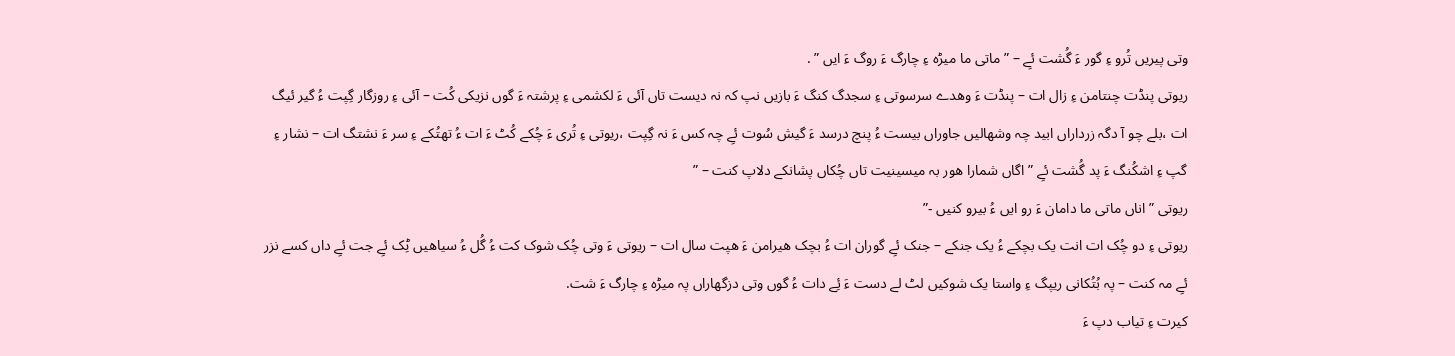وتی پیریں تُرو ءِ گور ءَ گُشت ئےِ – ” ماتی ما میڑه ءِ چارگ ءَ روگ ءَ ایں ” .
ریوتی پنڈت چنتامن ءِ زال ات – پنڈت ءَ وهدے سرسوتی ءِ سجدگ کنگ ءَ بازیں نپ کہ نہ دیست تاں آئی ءَ لکشمی ءِ پرشتہ ءَ گوں نزیکی کُت – آئی ءِ روزگار گِپت ءُ گیر ئیگ ات ،بلے چو آ دگہ زرداراں ابید چہ وشھالیں جاوراں بیست ءُ پنچ درسد ءَ گیش سُوت ئےِ چہ کس ءَ نہ گِپت ،ریوتی ءِ تُری ءَ چُکے کُٹ ءَ ات ءُ تهتُکے ءِ سر ءَ نشتگ ات – نشار ءِ گپ ءِ اشکُنگ ءَ پد گُشت ئےِ ” اگاں شمارا هور بہ میسینیت تاں چُکاں پشانکے دلاپ کنت – ”
ریوتی ” اناں ماتی ما دامان ءَ رو ایں ءُ بیرو کنیں -”
ریوتی ءِ دو چُک ات انت یک بچکے ءُ یک جنکے – جنک ئےِ گوران ات ءُ بچک ھیرامن ءَ هپت سال ات – ریوتی ءَ وتی چُک شوک کت ءُ گُل ءُ سیاھیں ٹِک ئےِ جت ئےِ داں کسے نزر ئےِ مہ کنت – پہ بُتُکانی ریپگ ءِ واستا یک شوکیں لٹ لے دست ءَ ئِے دات ءُ گوں وتی دزگهاراں پہ میڑه ءِ چارگ ءَ شت.
کیرت ءِ تیاب دپ ءَ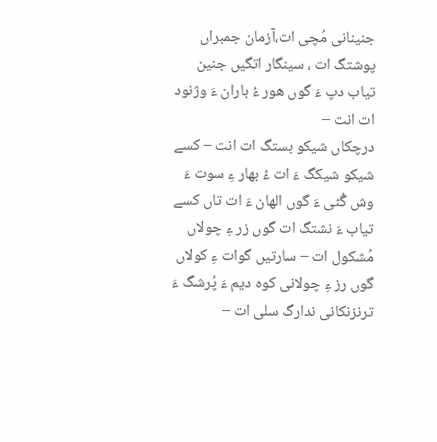جنینانی مُچی ات،آزمان جمبراں پوشتگ ات ، سینگار اتگیں جنین تیاب دپ ءَ گوں هور ءُ باران ءَ وژنود ات انت –
درچکاں شیکو بستگ ات انت – کسے شیکو شیکگ ءَ ات ءُ بهار ءِ سوت ءَ وش گُٹی ءَ گوں الھان ءَ ات تاں کسے تیاب ءَ نشتگ ات گوں زر ءِ چولاں مُشکول ات – سارتیں گوات ءِ کولاں گوں رز ءِ چولانی کوه دیم ءَ پُرشگ ءَ ترنزنکانی ندارگ سلی ات –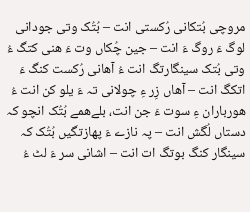مروچی بُتکانی رُکستی انت – بُتُک وتی جودانی لوگ ءَ روگ ءَ انت – جین چُکاں وت ءَ هنی کتگ ءُ وتی بُتک سینگارتگ انت ءُ آهانی رُکست کنگ ءَ اتکگ انت – آھاں زِر ءِ چولانی تہ ءَ یلو کن انت ءُ هورباران ءِ سوت ءَ جن انت، بلےهمے بُتُک انچو کہ دستاں لُگش انت – پہ نازے ءَ پھازتگیں بُتُک کہ سینگار کنگ بوتگ ات انت – اشانی سر ءَ لٹ ءُ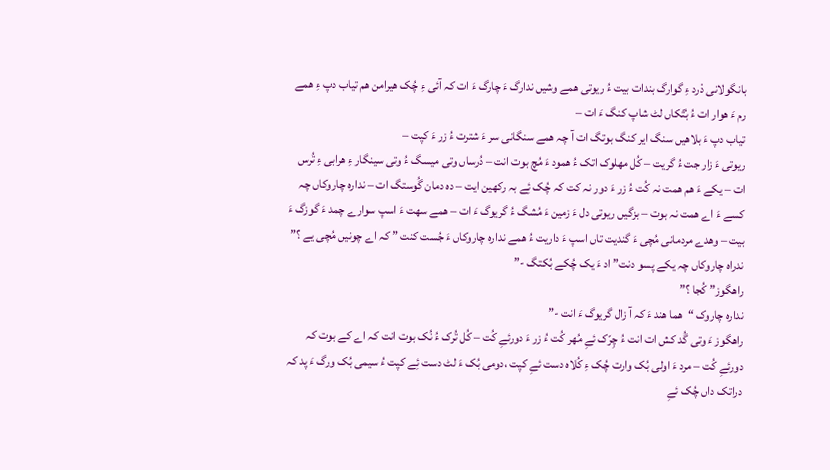بانگولانی دْرد ءِ گوارگ بندات بیت ءُ ریوتی همے وشیں ندارگ ءَ چارگ ءَ ات کہ آئی ءِ چُک ھیرامن هم تیاب دپ ءِ همے رم ءَ هوار ات ءُ بُتّکاں لٹ شاپ کنگ ءَ ات –
تیاب دپ ءَ بلاھیں سنگ ایر کنگ بوتگ ات آ چہ همے سنگانی سر ءَ شترت ءُ زر ءَ کپت –
ریوتی ءَ زار جت ءُ گریت – کُل مهلوک اتک ءُ همود ءَ مُچ بوت انت – دُرساں وتی میسگ ءُ وتی سینگار ءِ هرابی ءِ تُرس ات – یکے ءَ هم همت نہ کُت ءُ زر ءَ دور نہ کت کہ چُک ئِے بہ رکهین ایت – ده دمان گُوستگ ات – نداره چاروکاں چہ کسے ءَ اے همت نہ بوت – بزگیں ریوتی دل ءَ زمین ءَ مُشگ ءُ گریوگ ءَ ات – همے سهت ءَ اسپ سوارے چمد ءَ گوزگ ءَ بیت – وهدے مردمانی مُچی ءَ گندیت تاں اسپ ءَ داریت ءُ همے نداره چاروکاں ءَ جُست کنت ” کہ اے چونیں مُچی یے ؟”
ندراه چاروکاں چہ یکے پسو دنت” اد ءَ یک چُکے بُکتگ -”
راهگوز” کُجا ؟”
نداره چاروک “هما هند ءَ کہ آ زال گریوگ ءَ انت -”
راهگوز ءَ وتی گُد کش ات انت ءُ چِرّک ئےِ مُهر کُت ءُ زر ءَ دورئےِ کُت – کُل تُرک ءُ نُک بوت انت کہ اے کے بوت کہ دورئےِ کُت – مرد ءَ اولی بُک وارت چُک ءِ کُلاه دست ئےِ کپت ،دومی بُک ءَ لٹ دست ئِے کپت ءُ سیمی بُک ورگ ءَ پد کہ دراتک داں چُک ئےِ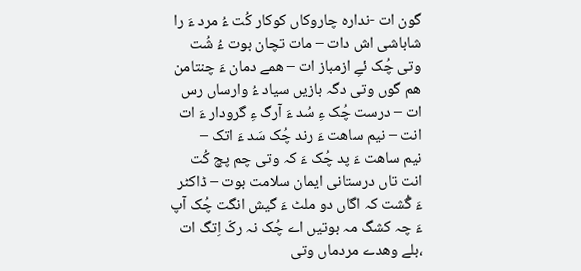گون ات -نداره چاروکاں کوکار کُت ءُ مرد ءَ را شاباشی اش دات – مات تچان بوت ءُ شُت وتی چُک ئےِ ازمباز ات – همے دمان ءَ چنتامن هم گوں وتی دگہ بازیں سیاد ءُ وارساں رس ات – درست چُک ءِ سُد ءَ آرگ ءِ گرودار ءَ ات انت – نیم ساهت ءَ رند چُک سَد ءَ اتک –
نیم ساهت ءَ پد چُک ءَ کہ وتی چم پچ کُت انت تاں درستانی ایمان سلامت بوت – ڈاکٹر ءَ گُشت کہ اگاں دو ملٹ ءَ گیش انگت چُک آپ ءَ چہ کشگ مہ بوتیں اے چُک نہ رکّ اِتگ ات ،بلے وهدے مردماں وتی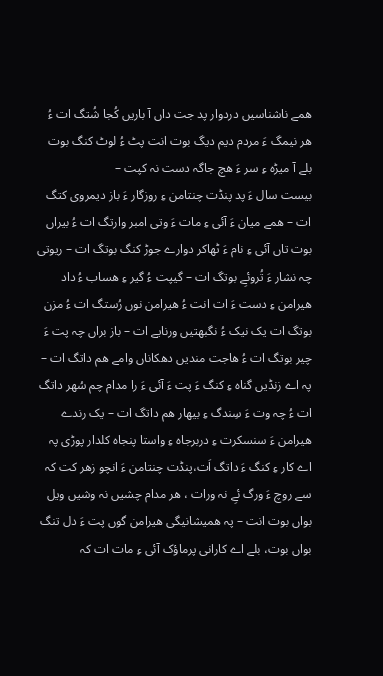همے ناشناسیں دردوار پد جت داں آ باریں کُجا شُتگ ات ءُ ھر نیمگ ءَ مردم دیم دیگ بوت انت پٹ ءُ لوٹ کنگ بوت بلے آ میڑه ءِ سر ءَ هچ جاگہ دست نہ کپت –
بیست سال ءَ پد پنڈت چنتامن ءِ روزگار ءَ باز دیمروی کتگ ات – همے میان ءَ آئی ءِ مات ءَ وتی امبر وارتگ ات ءُ بیراں بوت تاں آئی ءِ نام ءَ ٹهاکر دوارے جوڑ کنگ بوتگ ات – ریوتی چہ نشار ءَ تُروئےِ بوتگ ات – گیپت ءُ گیر ءِ هساب ءُ داد ھیرامن ءِ دست ءَ ات انت ءُ ھیرامن نوں رُستگ ات ءُ مزن بوتگ ات یک نیک ءُ نگبهتیں ورنایے ات – باز براں چہ پت ءَ چیر بوتگ ات ءُ هاجت مندیں دهکاناں وامے هم داتگ ات – پہ اے زنڈیں گناه ءِ کنگ ءَ پت ءَ آئی ءَ را مدام چم سُهر داتگ ات ءُ چہ وت ءَ سِندگ ءِ بیهار هم داتگ ات – یک رندے ھیرامن ءَ سنسکرت ءِ دربرجاہ ءِ واستا پنجاه کلدار پوڑی پہ اے کار ءِ کنگ ءَ داتگ اَت،پنڈت چنتامن ءَ انچو زهر کت کہ سے روچ ءَ ورگ ئےِ نہ ورات ، ھر مدام چشیں نہ وشیں ویل بواں بوت انت – پہ همیشانیگی ھیرامن گوں پت ءَ دل تنگ بواں بوت، بلے اے کارانی پرماؤک آئی ءِ مات ات کہ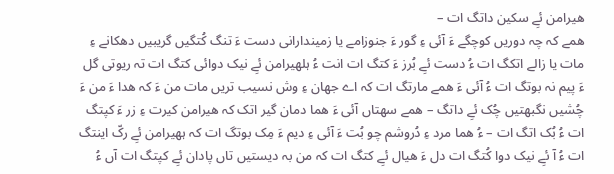ھیرامن ئےِ سکین داتگ ات –
همے کہ چہ دوریں کوچگے ءَ آئی ءِ گور ءَ جنوزامے یا زمیندارانی دست ءَ تنگ کُتگیں گریبیں دهکانے ءِ مات یا زالے اتکگ ات ءُ دست ئےِ بُرز ءَ کتگ ات انت ءُ ہلھیرامن ئےِ نیک دوائی کتگ ات تہ ریوتی گل ءَ پیم نہ بوتگ ات ءُ آئی ءَ همے مارتگ ات کہ اے جھان ءِ وش نسیب تریں مات من ءَ کہ هدا ءَ من ءَ چُشیں نگبهتیں چُک ئےِ داتگ – همے سھتاں آئی ءَ هما دمان گیر اتک کہ ھیرامن کیرت ءِ زر ءَ کپتگ ات ءُ بُک اتگ ات – ءُ هما مرد ءِ دُروشم چو بُت ءَ آئی ءِ دیم ءَ مِک بوتگ ات کہ ہھیرامن ئےِ رکّ اینتگ ات ءُ آ ئےِ نیک دوا کُتگ ات دل ءَ هیال ئےِ کتگ ات کہ من بہ دیستیں تاں پادان ئےِ کپتگ ات آں ءُ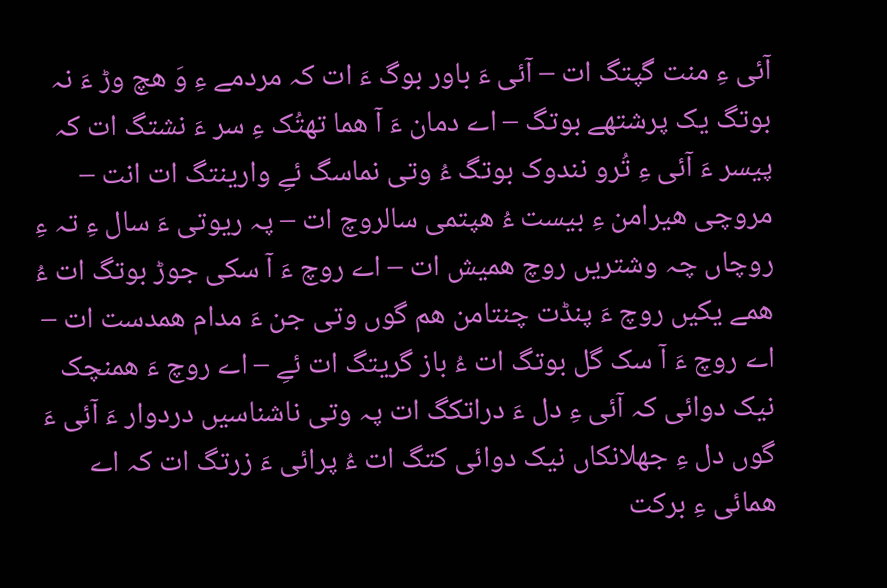آئی ءِ منت گپتگ ات – آئی ءَ باور بوگ ءَ ات کہ مردمے ءِ وَ هچ وڑ ءَ نہ بوتگ یک پرشتھے بوتگ – اے دمان ءَ آ هما تهتُک ءِ سر ءَ نشتگ ات کہ پیسر ءَ آئی ءِ تُرو نندوک بوتگ ءُ وتی نماسگ ئےِ وارینتگ ات انت –
مروچی ھیرامن ءِ بیست ءُ هپتمی سالروچ ات – پہ ریوتی ءَ سال ءِ تہ ءِ روچاں چہ وشتریں روچ همیش ات – اے روچ ءَ آ سکی جوڑ بوتگ ات ءُ همے یکیں روچ ءَ پنڈت چنتامن هم گوں وتی جن ءَ مدام همدست ات –
اے روچ ءَ آ سک گل بوتگ ات ءُ باز گریتگ ات ئےِ – اے روچ ءَ همنچک نیک دوائی کہ آئی ءِ دل ءَ دراتکگ ات پہ وتی ناشناسیں دردوار ءَ آئی ءَ گوں دل ءِ جھلانکاں نیک دوائی کتگ ات ءُ پرائی ءَ زرتگ ات کہ اے همائی ءِ برکت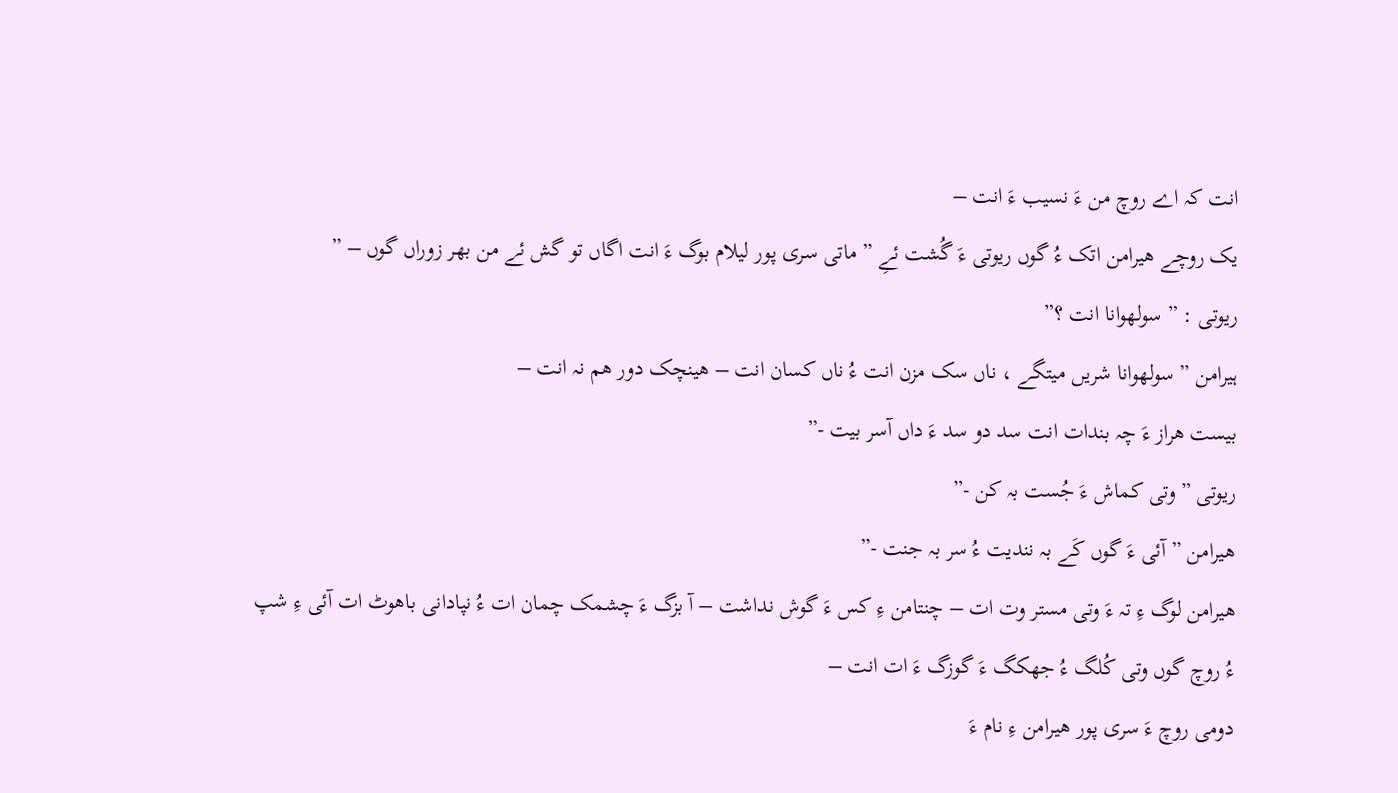انت کہ اے روچ من ءَ نسیب ءَ انت –
یک روچے ھیرامن اتک ءُ گوں ریوتی ءَ گُشت ئےِ ” ماتی سری پور لیلام بوگ ءَ انت اگاں تو گش ئے من بهر زوراں گوں – ”
ریوتی : ” سولهوانا انت ؟”
ہیرامن ” سولهوانا شریں میتگے ، ناں سک مزن انت ءُ ناں کسان انت – هینچک دور هم نہ انت –
بیست هراز ءَ چہ بندات انت سد دو سد ءَ داں آسر بیت -”
ریوتی ” وتی کماش ءَ جُست بہ کن -”
هیرامن ” آئی ءَ گوں کَے بہ نندیت ءُ سر بہ جنت -”
ھیرامن لوگ ءِ تہ ءَ وتی مستر وت ات – چنتامن ءِ کس ءَ گوش نداشت – آ بزگ ءَ چشمک چمان ات ءُ نپادانی باهوٹ ات آئی ءِ شپ ءُ روچ گوں وتی کُلگ ءُ جھکگ ءَ گوزگ ءَ ات انت –
دومی روچ ءَ سری پور ھیرامن ءِ نام ءَ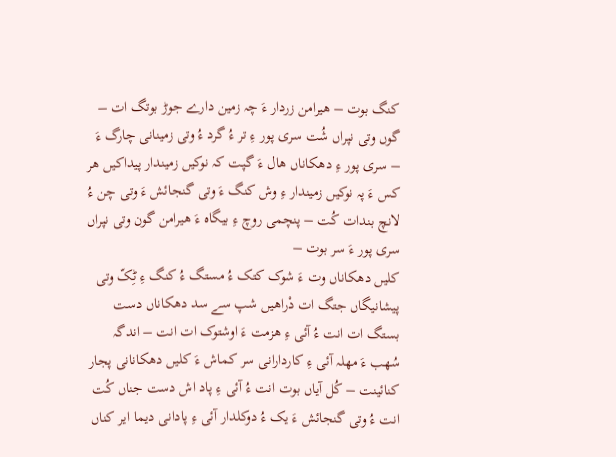کنگ بوت – ھیرامن زردار ءَ چہ زمین دارے جوڑ بوتگ ات – گوں وتی نپراں شُت سری پور ءِ تر ءُ گرد ءُ وتی زمینانی چارگ ءَ – سری پور ءِ دهکاناں هال ءَ گپت کہ نوکیں زمیندار پیداکیں ھر کس ءَ پہ نوکیں زمیندار ءِ وش کنگ ءَ وتی گنجائش ءَ وتی چن ءُ لانچ بندات کُت – پنچمی روچ ءِ بیگاه ءَ ھیرامن گون وتی نپراں سری پور ءَ سر بوت –
کلیں دهکاناں وت ءَ شوک کتک ءُ مستگ ءُ کنگ ءِ ٹِکّ وتی پیشانیگاں جتگ ات دْراھیں شپ سے سد دهکاناں دست بستگ ات انت ءُ آئی ءِ هزمت ءَ اوشتوک ات انت – اندگہ سُهب ءَ مھلہ آئی ءِ کاردارانی سر کماش ءَ کلیں دهکانانی پجار کنائینت – کُل آیاں بوت انت ءُ آئی ءِ پاد اش دست جناں کُت انت ءُ وتی گنجائش ءَ یک ءُ دوکلدار آئی ءِ پادانی دیما ایر کناں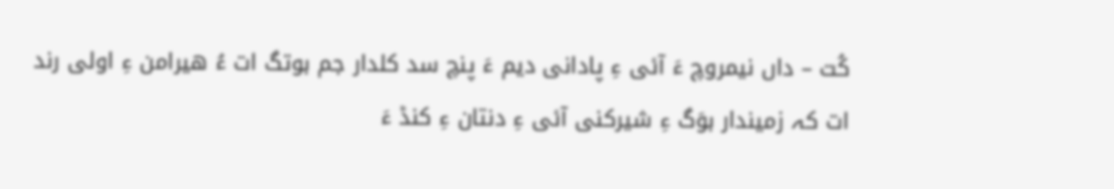کُت – داں نیمروچ ءَ آئی ءِ پادانی دیم ءَ پنچ سد کلدار جم بوتگ ات ءُ ھیرامن ءِ اولی رند ات کہ زمیندار بوَگ ءِ شیرکنی آئی ءِ دنتان ءِ کنڈ ءَ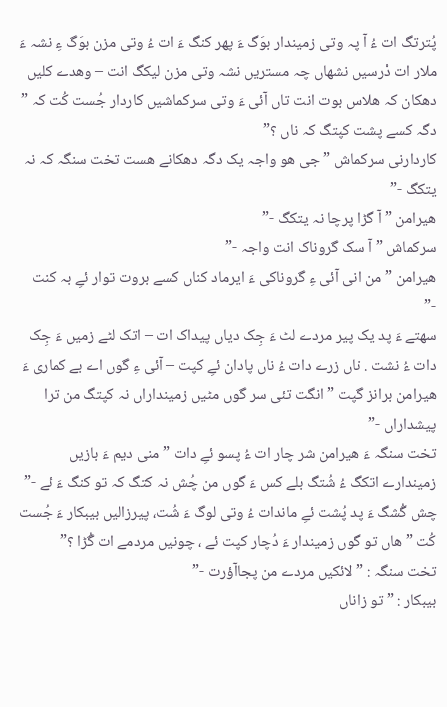پُترتگ ات ءُ آ پہ وتی زمیندار بوَگ ءَ پهر کنگ ءَ ات ءُ وتی مزن بوَگ ءِ نشہ ءَ ملار ات دْرسیں نشھاں چہ مستریں نشہ وتی مزن لیکگ انت – وهدے کلیں دهکان کہ هلاس بوت انت تاں آئی ءَ وتی سرکماشیں کاردار جُست کُت کہ ” دگہ کسے پشت کپتگ کہ ناں ؟”
کاردارنی سرکماش ” جی هو واجہ یک دگہ دهکانے هست تخت سنگہ کہ نہ یتکگ -”
ھیرامن ” آ گڑا پرچا نہ یتکگ -”
سرکماش ” آ سک گروناک انت واجہ -”
ھیرامن ” من انی آئی ءِ گروناکی ءَ ایرماد کناں کسے بروت توار ئےِ بہ کنت -”
سھتے ءَ پد یک پیر مردے لٹ ءَ جِک دیاں پیداک ات – اتک لٹے زمیں ءَ جِک دات ءُ نشت . ناں زرے دات ءُ ناں پادان ئےِ کپت – آئی ءِ گوں اے بے کماری ءَ ھیرامن برانز گپت ” انگت تئی سر گوں مٹیں زمینداراں نہ کپتگ من ترا پیشداراں -”
تخت سنگہ ءَ ھیرامن شر چار ات ءُ پسو ئےِ دات ” منی دیم ءَ بازیں زمیندارے اتکگ ءُ شُتگ بلے کس ءَ گوں من چُش نہ کتگ کہ تو کنگ ءَ ئے -”
چش گُشگ ءَ پد پُشت ئےِ ماندات ءُ وتی لوگ ءَ شُت، پیرزالیں بیبکار ءَ جُست کُت ” هاں تو گوں زمیندار ءَ دُچار کپت ئے ، چونیں مردمے ات گُڑا ؟”
تخت سنگہ : ” لائکیں مردے من پجاآؤرت -”
بیبکار : ” تو زاناں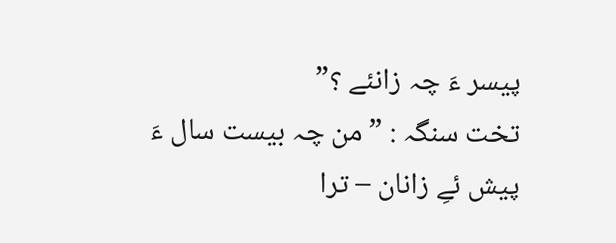پیسر ءَ چہ زانئے ؟”
تخت سنگہ : ” من چہ بیست سال ءَ پیش ئےِ زانان – ترا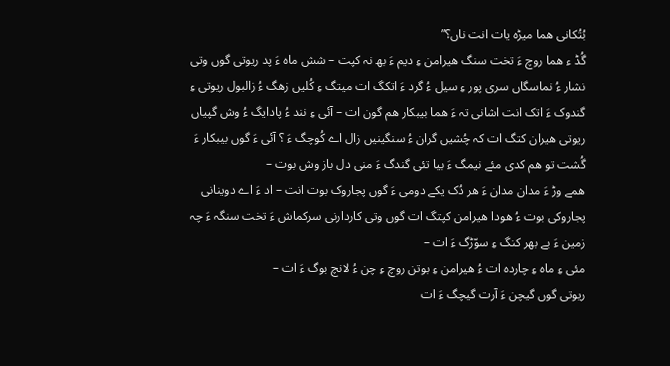بُتُکانی هما میڑه یات انت ناں؟”
گُڈ ء هما روچ ءَ تخت سنگ ھیرامن ءِ دیم ءَ بھ نہ کپت – شش ماه ءَ پد ریوتی گوں وتی نشار ءُ نماسگاں سری پور ءِ سیل ءُ گرد ءَ اتکگ ات میتگ ءِ کُلیں زهگ ءُ زالبول ریوتی ءِ گندوک ءَ اتک انت اشانی تہ ءَ هما بیبکار هم گون ات – آئی ءِ نند ءُ پادایگ ءُ وش گپیاں ریوتی ھیران کتگ ات کہ چُشیں گران ءُ سنگینیں زال اے کُوچگ ءَ ؟ آئی ءَ گوں بیبکار ءَ گُشت تو هم کدی مئے نیمگ ءَ بیا تئی گندگ ءَ منی دل باز وش بوت –
همے وڑ ءَ مدان مدان ءَ ھر دُک یکے دومی ءَ گوں پجاروک بوت انت – اد ءَ اے دوینانی پجاروکی بوت ءُ هودا ھیرامن کپتگ ات گوں وتی کاردارنی سرکماش ءَ تخت سنگہ ءَ چہ زمین ءَ بے بهر کنگ ءِ سوّڑگ ءَ ات –
مئی ءِ ماه ءِ چارده ات ءُ ھیرامن ءِ بوتن روچ ءِ چن ءُ لانچ بوگ ءَ ات –
ریوتی گوں گیچن ءَ آرت گیچگ ءَ ات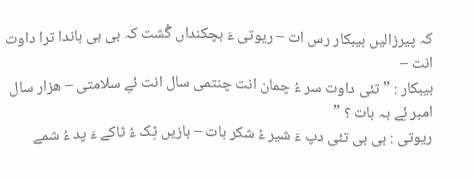کہ پیرزالیں بیبکار رس ات – ریوتی ءَ بچکنداں گُشت کہ بی بی باندا ترا داوت انت –
بیبکار : ” تئی داوت سر ءُ چمان انت چنتمی سال انت ئےِ سلامتی – ھزار سال امبر ئِے بہ بات ؟ ”
ریوتی : بی بی تئی دپ ءَ شیر ءُ شکر بات – بازیں ٹِک ءُ ٹاکے ءَ پد ءُ شمے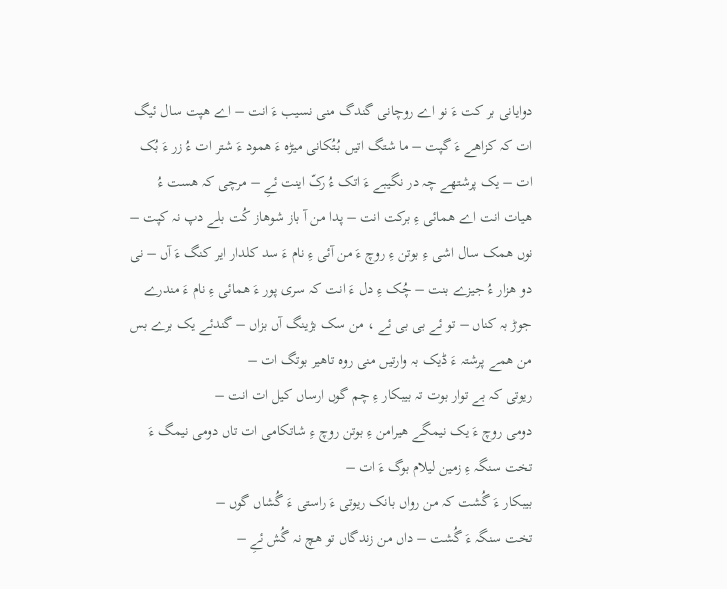دوایانی بر کت ءَ نو اے روچانی گندگ منی نسیب ءَ انت – اے ھپت سال ئیگ ات کہ کزاهے ءَ گپت – ما شتگ اتیں بُتُکانی میڑه ءَ همود ءَ شتر ات ءُ زر ءَ بُک ات – یک پرشتھے چہ در نگیبے ءَ اتک ءُ رکّ اینت ئےِ – مرچی کہ هست ءُ هیات انت اے همائی ءِ برکت انت – پدا من آ باز شوهاز کُت بلے دپ نہ کپت – نوں همک سال اشی ءِ بوتن ءِ روچ ءَ من آئی ءِ نام ءَ سد کلدار ایر کنگ ءَ آں – نی دو ھزار ءُ جیزے بنت – چُک ءِ دل ءَ انت کہ سری پور ءَ همائی ءِ نام ءَ مندرے جوڑ بہ کناں – تو ئے بی بی ئے ، من سک بژینگ آں بزاں – گندئے یک برے بس من همے پرشتہ ءَ ڈیک بہ وارتیں منی روه تاهیر بوتگ ات –
ریوتی کہ بے توار بوت تہ بیبکار ءِ چم گوں ارساں کیل ات انت –
دومی روچ ءَ یک نیمگے ھیرامن ءِ بوتن روچ ءِ شاتکامی ات تاں دومی نیمگ ءَ تخت سنگہ ءِ زمین لیلام بوگ ءَ ات –
بیبکار ءَ گُشت کہ من رواں بانک ریوتی ءَ راستی ءَ گُشاں گوں –
تخت سنگہ ءَ گُشت – داں من زندگاں تو هچ نہ گُش ئےِ –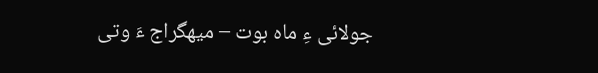جولائی ءِ ماه بوت – میهگراج ءَ وتی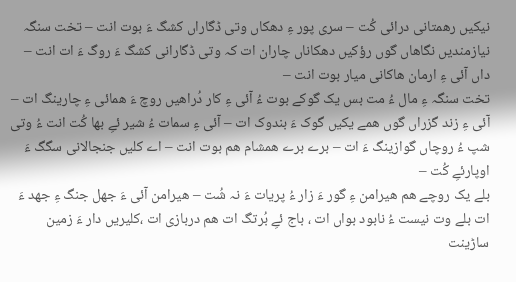نیکیں رهمتانی درائی کُت – سری پور ءِ دهکاں وتی ڈگاراں کشگ ءَ بوت انت – تخت سنگہ نیازمندیں نگاهاں گوں رؤکیں دهکاناں چاران ات کہ وتی ڈگارانی کشگ ءَ روگ ءَ ات انت – داں آئی ءِ ارمان هاکانی میار بوت انت –
تخت سنگہ ءِ مال ءُ مت بس یک گوکے بوت ءُ آئی ءِ کار دُراھیں روچ ءَ همائی ءِ چارینگ ات – آئی ءِ زند گزراں گوں همے یکیں گوک ءَ بندوک ات – آئی ءِ سمات ءُ شیر ئےِ بها کُت انت ءُ وتی شپ ءُ روچاں گوازینگ ءَ ات – برے برے همشام هم بوت انت – اے کلیں جنجالانی سگگ ءَ اوپارئےِ کُت –
بلے یک روچے هم ھیرامن ءِ گور ءَ زار ءُ پریات ءَ نہ شُت – ھیرامن آئی ءَ جهل جنگ ءِ جهد ءَ ات بلے وت نیست ءُ نابود بواں ات ، باج ئےِ بُرتگ ات هم دربازی ات ،کلیریں دار ءَ زمین ساڑینت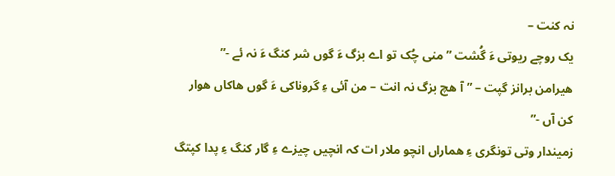نہ کنت –
یک روچے ریوتی ءَ گُشت ” منی چُک تو اے بزگ ءَ گوں شر کنگ ءَ نہ ئے -”
ھیرامن برانز گپت – ” آ هچ بزگ نہ انت – من آئی ءِ گروناکی ءَ گوں هاکاں هوار کن آں -”
زمیندار وتی تونگری ءِ هماراں انچو ملار ات کہ انچیں چیزے ءِ گار کنگ ءِ پدا کپتگ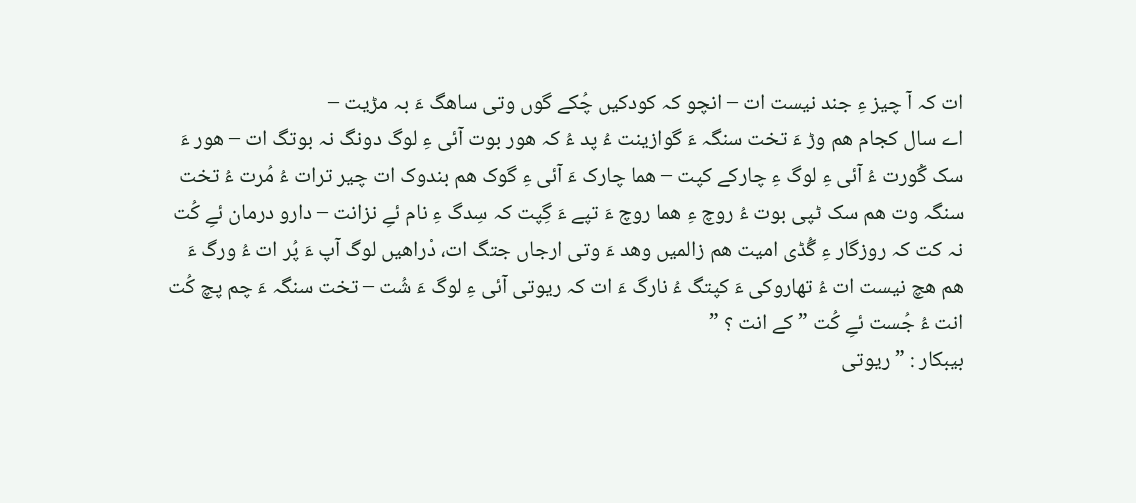ات کہ آ چیز ءِ جند نیست ات – انچو کہ کودکیں چُکے گوں وتی ساهگ ءَ بہ مڑیت –
اے سال کجام هم وڑ ءَ تخت سنگہ ءَ گوازینت ءُ پد ءُ کہ هور بوت آئی ءِ لوگ دونگ نہ بوتگ ات – هور ءَ سک گْورت ءُ آئی ءِ لوگ ءِ چارکے کپت – هما چارک ءَ آئی ءِ گوک هم بندوک ات چیر ترات ءُ مُرت ءُ تخت سنگہ وت هم سک ٹپی بوت ءُ روچ ءِ هما روچ ءَ تپے ءَ گِپت کہ سِدگ ءِ نام ئےِ نزانت – دارو درمان ئےِ کُت نہ کت کہ روزگار ءِ گُڈی امیت هم زالمیں وهد ءَ وتی ارجاں جتگ ات، دْراھیں لوگ آپ ءَ پُر ات ءُ ورگ ءَ هم هچ نیست ات ءُ تھاروکی ءَ کپتگ ءُ نارگ ءَ ات کہ ریوتی آئی ءِ لوگ ءَ شُت – تخت سنگہ ءَ چم پچ کُت انت ءُ جُست ئےِ کُت ” کے انت ؟ ”
بیبکار : ” ریوتی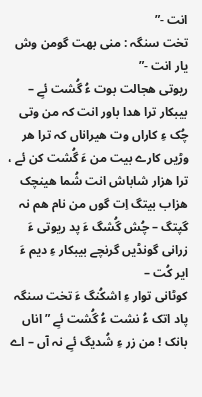انت -”
تخت سنگہ : منی بهت گومن وش یار انت -”
ریوتی هجالت بوت ءُ گُشت ئےِ – بیبکار ترا هدا باور انت کہ من وتی چُک ءِ کاراں وت ھیراناں کہ ترا ھر وڑیں کارے بیت من ءَ گُشت کن ئے ، ترا ھزار شاباش انت شُما هینچک هزاب بیتگ اِت گوں من نام هم نہ گپتگ – چُش گُشگ ءَ پد ریوتی ءَ زرانی گونڈیں گرنچے بیبکار ءِ دیم ءَ ایر کُت –
کوٹانی توار ءِ اشکُنگ ءَ تخت سنگہ پاد اتک ءُ نشت ءُ گُشت ئےِ ” اناں بانک ! من زر ءِ شُدیگ ئےِ نہ آں – اے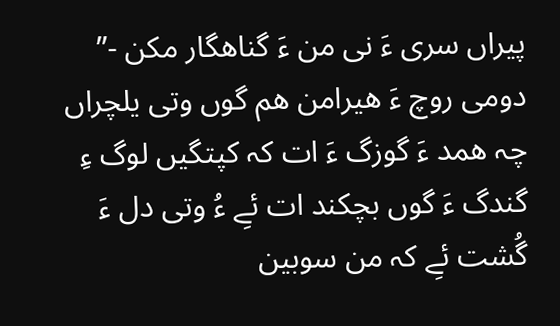پیراں سری ءَ نی من ءَ گناھگار مکن -”
دومی روچ ءَ ھیرامن هم گوں وتی یلچراں چہ همد ءَ گوزگ ءَ ات کہ کپتگیں لوگ ءِ گندگ ءَ گوں بچکند ات ئےِ ءُ وتی دل ءَ گُشت ئےِ کہ من سوبین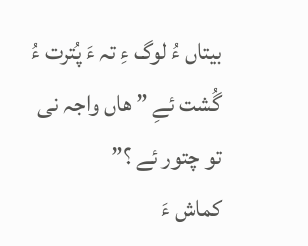بیتاں ءُ لوگ ءِ تہ ءَ پُترت ءُ گُشت ئےِ ” هاں واجہ نی تو چتور ئے ؟”
کماش ءَ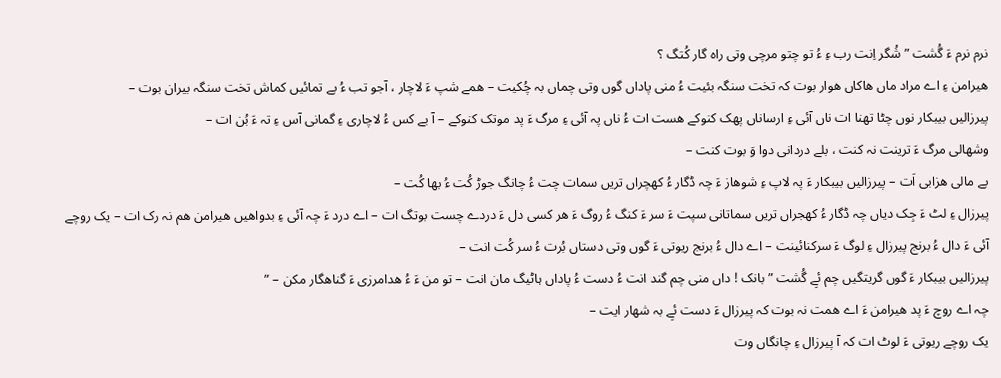نرم نرم ءَ گُشت ” شُگر اِنت رب ءِ ءُ تو چتو مرچی وتی راه گار کُتگ ؟
ھیرامن ءِ اے مراد ماں هاکاں هوار بوت کہ تخت سنگہ بئیت ءُ منی پاداں گوں وتی چماں بہ چُکیت – همے شپ ءَ لاچار ، آجو تب ءُ بے تمائیں کماش تخت سنگہ بیران بوت –
پیرزالیں بیبکار نوں چٹا تھنا ات ناں آئی ءِ ارساناں پهک کنوکے هست ات ءُ ناں پہ آئی ءِ مرگ ءَ پد موتک کنوکے – آ بے کس ءُ لاچاری ءِ گمانی آس ءِ تہ ءَ بُن ات –
وشھالی مرگ ءَ ترینت نہ کنت ، بلے دردانی دوا وَ بوت کنت –
بے مالی هزابی اَت – پیرزالیں بیبکار ءَ پہ لاپ ءِ شوهاز ءَ چہ ڈگار ءُ کھچراں تریں سمات چت ءُ چانگ جوڑ کُت ءُ بھا کُت –
پیرزال ءِ لٹ ءَ جِک دیاں چہ ڈگار ءُ کهجراں تریں سماتانی سپت ءَ سر ءَ کنگ ءُ روگ ءَ ھر کسی دل ءَ دردے چست بوتگ ات – اے درد ءَ چہ آئی ءِ بدواھیں ھیرامن هم نہ رک ات – یک روچے آئی ءَ دال ءُ برنج پیرزال ءِ لوگ ءَ سرکنائینت – اے دال ءُ برنج ریوتی ءَ گوں وتی دستاں بُرت ءُ سر کُت انت –
پیرزالیں بیبکار ءَ گوں گریتگیں چم ئےِ گُشت ” بانک ! داں منی چم گند انت ءُ دست ءُ پاداں ہاٹیگ مان انت – تو من ءَ ءُ هدامرزی ءَ گناھگار مکن – ”
چہ اے روچ ءَ پد ھیرامن ءَ اے همت نہ بوت کہ پیرزال ءَ دست ئےِ بہ شھار ایت –
یک روچے ریوتی ءَ لوٹ ات کہ آ پیرزال ءِ چانگاں وت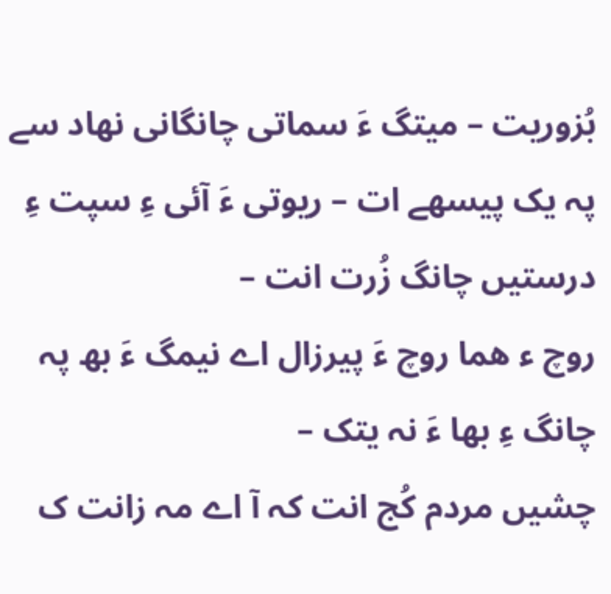بُزوریت – میتگ ءَ سماتی چانگانی نھاد سے پہ یک پیسھے ات – ریوتی ءَ آئی ءِ سپت ءِ درستیں چانگ زُرت انت –
روچ ء هما روچ ءَ پیرزال اے نیمگ ءَ بھ پہ چانگ ءِ بھا ءَ نہ یتک –
چشیں مردم کُج انت کہ آ اے مہ زانت ک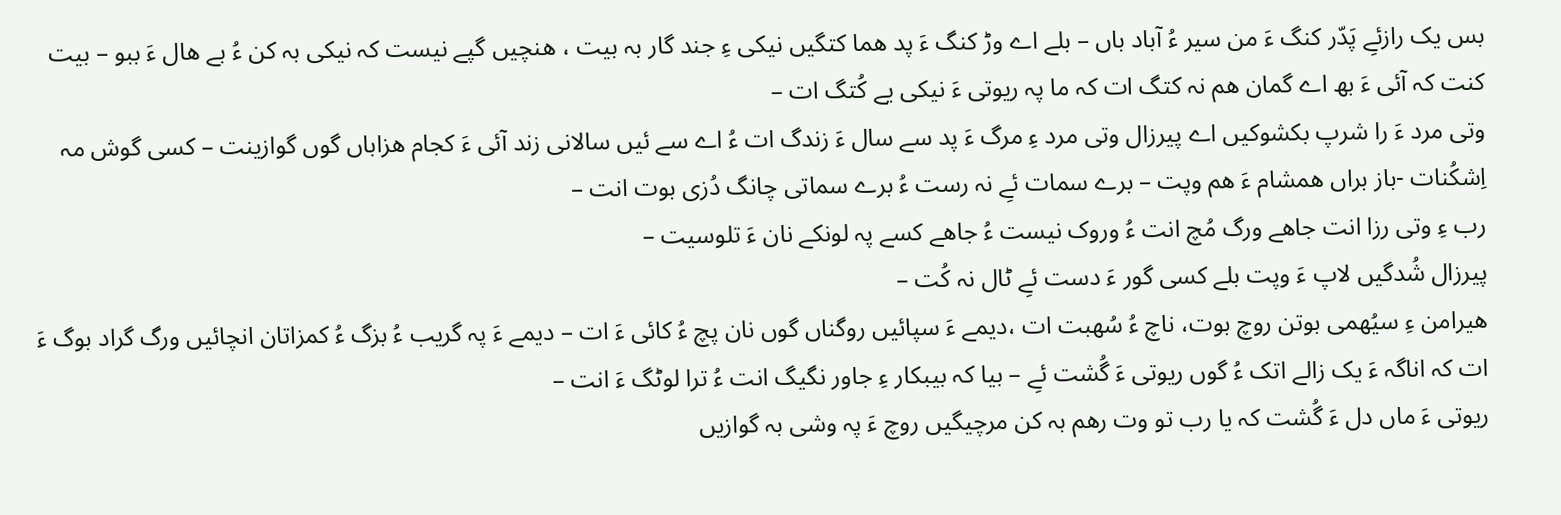بس یک رازئےِ پَدّر کنگ ءَ من سیر ءُ آباد باں – بلے اے وڑ کنگ ءَ پد هما کتگیں نیکی ءِ جند گار بہ بیت ، ھنچیں گپے نیست کہ نیکی بہ کن ءُ بے هال ءَ ببو – بیت کنت کہ آئی ءَ بھ اے گمان هم نہ کتگ ات کہ ما پہ ریوتی ءَ نیکی یے کُتگ ات –
وتی مرد ءَ را شرپ بکشوکیں اے پیرزال وتی مرد ءِ مرگ ءَ پد سے سال ءَ زندگ ات ءُ اے سے ئیں سالانی زند آئی ءَ کجام هزاباں گوں گوازینت – کسی گوش مہ اِشکُنات -باز براں همشام ءَ هم وپت – برے سمات ئےِ نہ رست ءُ برے سماتی چانگ دُزی بوت انت –
رب ءِ وتی رزا انت جاهے ورگ مُچ انت ءُ وروک نیست ءُ جاهے کسے پہ لونکے نان ءَ تلوسیت –
پیرزال شُدگیں لاپ ءَ وپت بلے کسی گور ءَ دست ئےِ ٹال نہ کُت –
ھیرامن ءِ سیُھمی بوتن روچ بوت، ناچ ءُ سُهبت ات ،دیمے ءَ سپائیں روگناں گوں نان پچ ءُ کائی ءَ ات – دیمے ءَ پہ گریب ءُ بزگ ءُ کمزاتان انچائیں ورگ گراد بوگ ءَ ات کہ اناگہ ءَ یک زالے اتک ءُ گوں ریوتی ءَ گُشت ئےِ – بیا کہ بیبکار ءِ جاور نگیگ انت ءُ ترا لوٹگ ءَ انت –
ریوتی ءَ ماں دل ءَ گُشت کہ یا رب تو وت رهم بہ کن مرچیگیں روچ ءَ پہ وشی بہ گوازیں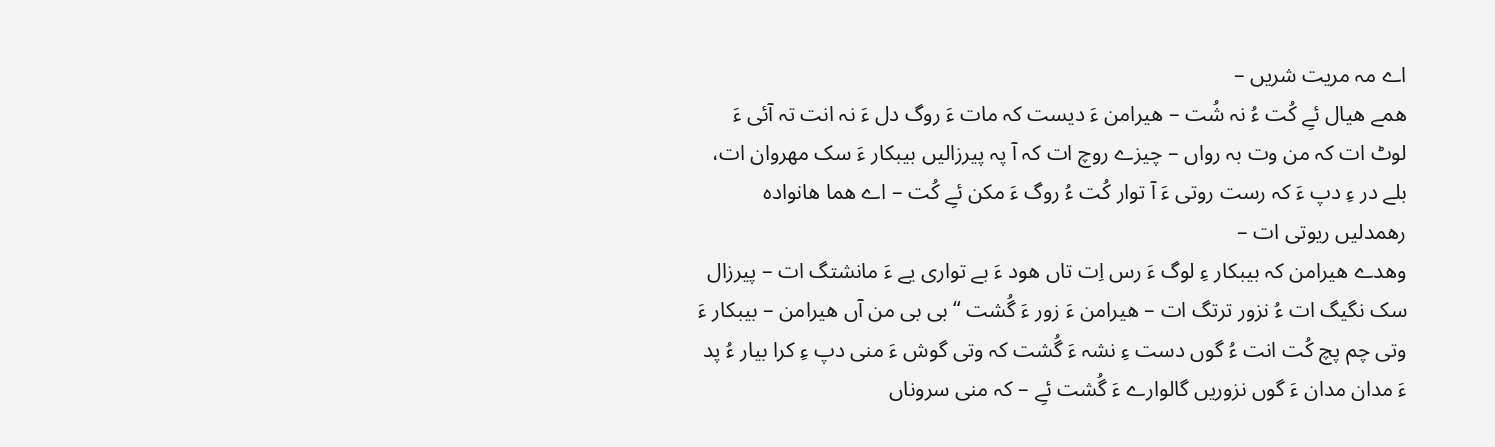اے مہ مریت شریں –
همے هیال ئےِ کُت ءُ نہ شُت – ھیرامن ءَ دیست کہ مات ءَ روگ دل ءَ نہ انت تہ آئی ءَ لوٹ ات کہ من وت بہ رواں – چیزے روچ ات کہ آ پہ پیرزالیں بیبکار ءَ سک مھروان ات، بلے در ءِ دپ ءَ کہ رست روتی ءَ آ توار کُت ءُ روگ ءَ مکن ئےِ کُت – اے هما هانواده رهمدلیں ریوتی ات –
وهدے ھیرامن کہ بیبکار ءِ لوگ ءَ رس اِت تاں هود ءَ بے تواری یے ءَ مانشتگ ات – پیرزال سک نگیگ ات ءُ نزور ترتگ ات – ھیرامن ءَ زور ءَ گُشت “بی بی من آں ھیرامن – بیبکار ءَ وتی چم پچ کُت انت ءُ گوں دست ءِ نشہ ءَ گُشت کہ وتی گوش ءَ منی دپ ءِ کرا بیار ءُ پد ءَ مدان مدان ءَ گوں نزوریں گالوارے ءَ گُشت ئےِ – کہ منی سروناں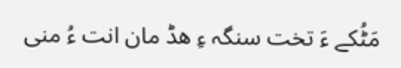مَٹُکے ءَ تخت سنگہ ءِ ھڈ مان انت ءُ منی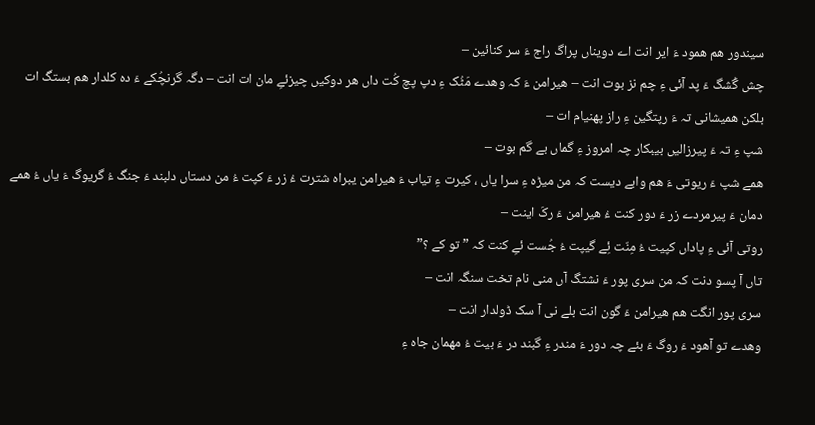سیندور هم همود ءَ ایر انت اے دویناں پراگ راج ءَ سر کنائین –
چش گُشگ ءَ پد آئی ءِ چم نز بوت انت – ھیرامن ءَ کہ وهدے مَٹُک ءِ دپ پچ کُت داں ھر دوکیں چیزئےِ مان ات انت – دگہ گرنچُکے ءَ ده کلدار هم بستگ ات بلکن همیشانی تہ ءَ رپتگین ءِ راز پھنیام ات –
شپ ءِ تہ ءَ پیرزالیں بیبکار چہ امروز ءِ گماں بے گم بوت –
همے شپ ءَ ریوتی ءَ هم وابے دیست کہ من میڑه ءِ سرا یاں ، کیرت ءِ تیاب ءَ ھیرامن یبراه شترت ءُ زر ءَ کپت ءُ من دستاں دلبند ءَ جنگ ءُ گریوگ ءَ یاں ءُ همے دمان ءَ پیرمردے زر ءَ دور کنت ءُ ھیرامن ءَ رکَ اینت –
روتی آئی ءِ پاداں کپیت ءُ مِنّت ئِے گیپت ءُ جُست ئےِ کنت کہ ” تو کے ؟”
تاں آ پسو دنت کہ من سری پور ءَ نشتگ آں منی نام تخت سنگہ انت –
سری پور انگت هم ھیرامن ءَ گون انت بلے نی آ سک ڈولدار انت –
وهدے تو آهود ءَ روگ ءَ بئے چہ دور ءَ مندر ءِ گبند در ءَ بیت ءُ مهمان جاه ءِ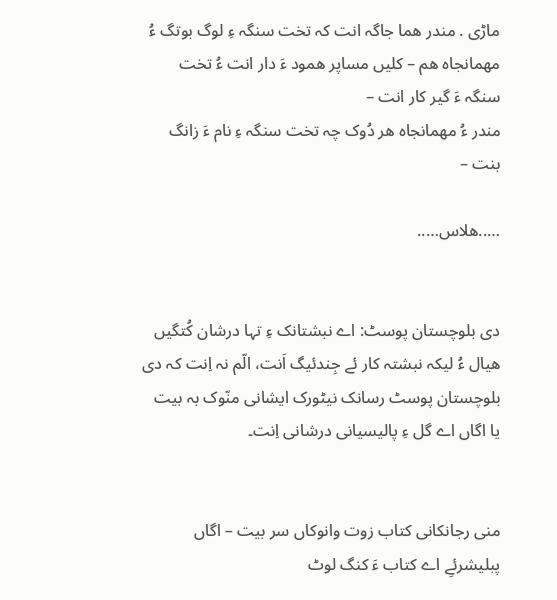ماڑی . مندر هما جاگہ انت کہ تخت سنگہ ءِ لوگ بوتگ ءُ مهمانجاه هم – کلیں مساپر همود ءَ دار انت ءُ تخت سنگہ ءَ گیر کار انت –
مندر ءُ مهمانجاه ھر دُوک چہ تخت سنگہ ءِ نام ءَ زانگ بنت –

…..هلاس…..


دی بلوچستان پوسٹ: اے نبشتانک ءِ تہا درشان کُتگیں ھیال ءُ لیکہ نبشتہ کار ئے جِندئیگ اَنت، الّم نہ اِنت کہ دی بلوچستان پوسٹ رسانک نیٹورک ایشانی منّوک بہ بیت یا اگاں اے گل ءِ پالیسیانی درشانی اِنت۔


منی رجانکانی کتاب زوت وانوکاں سر بیت – اگاں پبلیشرئےِ اے کتاب ءَ کنگ لوٹ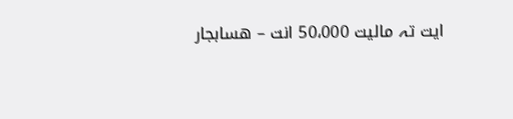ایت تہ مالیت 50،000 انت – هسابجار